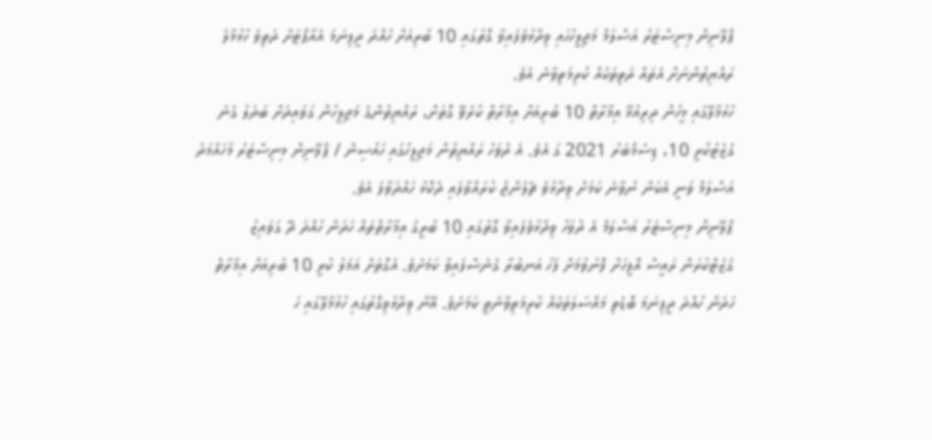ޕްލޭނިން މިނިސްޓަރު އަސްލަމް މަޖިލީހުހައި ވިދާޅުވެފައިވާ ގޮތުގައި 10 ބުރިއަށް ހުއްދަ ދީފިނަމަ އެއާޕޯޓަށް ދަތިވެ ހުޅުމާލެ ރައްޔިތުންނަށް އެތައް ދަތިތަކެއް ކުރިމަތިވާނެ އެވެ.
ހުޅުމާލޭގައި މީހުން ދިރިއުޅޭ އިމާރާތް 10 ބުރިއަށް އިމާރާތް ކުރެވޭ ގޮތަށް، ރައްޔިތުންގެ މަޖިލީހުން ގަވައިދަށް ބަދަލު ގެނެ ގެޒެޓުކުރީ 10، ޑިސެމްބަރު 2021 ގަ އެވެ. އެ ދުވަހު ރައްޔިތުން މަޖިލީހުގައި ހައުސިން / ޕްލޭނިން މިނިސްޓަރު މުހައްމަދު އަސްލަމް ވަނީ އެކަން ނުވާނެ ކަމަށް ވިދާޅުވެ ޗެލެންޖު ކުރައްވާފައި ދެކޮޅު ހައްދަވާފަ އެވެ.
ޕްލޭނިން މިނިސްޓަރު އަސްލަމް އެ ދުވަހު ވިދާޅުވެފައިވާ ގޮތުގައި 10 ބުރީގެ އިމާރާތްތައް ހަދަން ހުއްދަ ދޭ ގަވައިޒު ގެޒެޓްކުރަން ރައީސް އޮފީހަށް ފޮނުވުމަށް ފަހު އަނބުރާ ގެނެސްފައިވާ ކަމަށެވެ. އެގޮތަށް އަމަލު ކުރީ 10 ބުރިއަށް އިމާރާތް ހަދަން ހުއްދަ ދީފިނަމަ ބޮޑެތި މައްސަލަތަކެއް ކުރިމަތިވާނެތީ ކަމަށެވެ. އޭނާ ވިދާޅުވިގޮތުގައި ހުޅުމާލޭގައި ހަ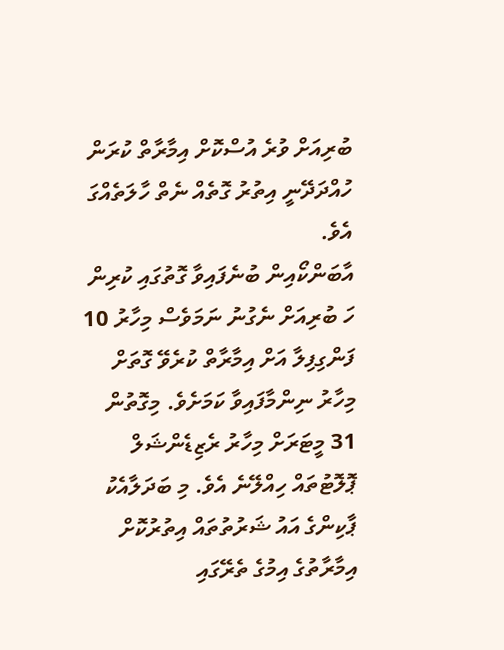ބުރިއަށް ވުރެ އުސްކޮށް އިމާރާތް ކުރަން ހުއްދަދޭނީ އިތުރު ގޮތެއް ނެތް ހާލަތެއްގަ އެވެ.
އާބަންކޯއިން ބުނެފައިވާ ގޮތުގައި ކުރިން ހަ ބުރިއަށް ނެގުނު ނަމަވެސް މިހާރު 10 ފަންގިފިލާ އަށް އިމާރާތް ކުރެވޭ ގޮތަށް މިހާރު ނިންމާފައިވާ ކަމަށެވެ. މިގޮތުން 31 މީޓަރަށް މިހާރު ރެޒިޑެންޝަލް ޕޮލޮޓުތައް ހިއްލޭނެ އެވެ. މި ބަދަލާއެކު ޕާކިންގެ އައު ޝަރުތުތައް އިތުރުކޮށް އިމާރާތުގެ އިމުގެ ތެރޭގައި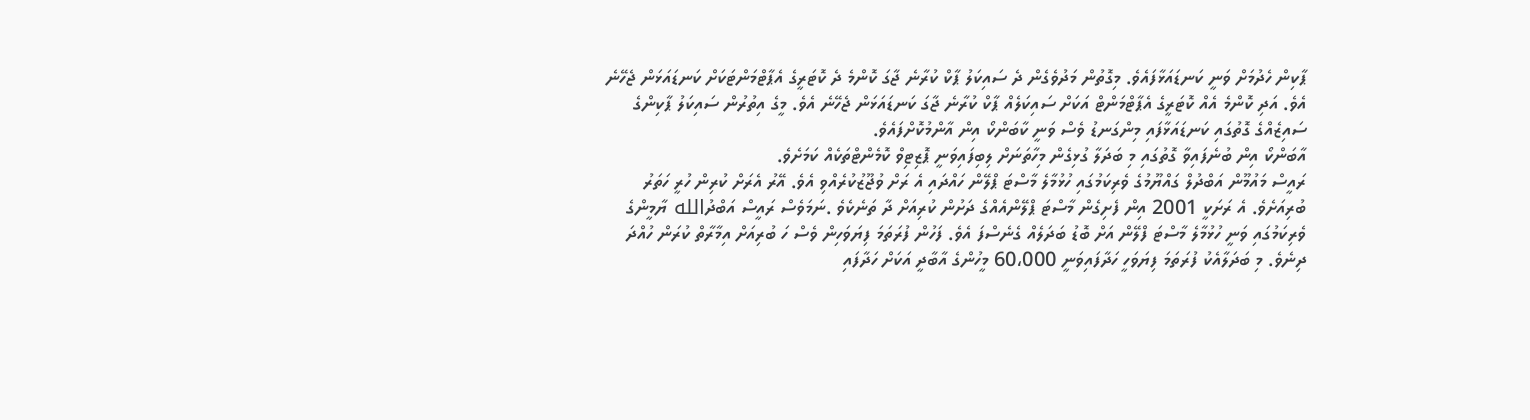ޕާކިން ހެދުމަށް ވަނީ ކަނޑައަޅާފައެވެ. މިގޮތުން މަދުވެގެން ދެ ސައިކަލު ޕާކް ކުރާނެ ޖާގަ ކޮންމެ ދެ ކޮޓަރީގެ އެޕާޓްމަންޓަކަށް ކަނޑައަޅަން ޖެހޭނެ އެވެ. އަދި ކޮންމެ އެއް ކޮޓަރީގެ އެޕާޓްމަންޓް އަކަށް ސައިކަލެއް ޕާކް ކުރާނެ ޖާގަ ކަނޑައަޅަން ޖެހޭނެ އެވެ. މީގެ އިތުރުން ސައިކަލު ޕާކިންގެ ސައިޒެއްގެ ގޮތުގައި ކަނޑައަޅާފައި މިންގަނޑު ވެސް ވަނީ ކާބަންކޯ އިން އާންމުކޮށްފައެވެ.
އާބަންކޯ އިން ބުނެފައިވާ ގޮތުގައި މި ބަދަލާ ގުޅިގެން މިހާތަނަށް ލިބިފައިވަނީ ޕޮޒިޓިވް ކޮމެންޓްތަކެއް ކަމަށެވެ.
ރައީސް މައުމޫން އަބްދުލް ގައްޔޫމުގެ ވެރިކަމުގައި ހުޅުމާލެ މާސްޓަ ޕްލޭން ހައްދައި އެ ރަށް ވުޖޫޒުކުރެއްވި އެވެ. އޭރު އެރަށް ކުރިން ހުރީ ހަތަރު ބުރިއަށެވެ. އެ ރަށަކީ 2001 އިން ފެށިގެން މާސްޓަ ޕްލޭންއެއްގެ ދަށުން ކުރިއަށް ދާ ތަނެކެވެ .ނަމަވެސް ރައީސް އަބްދުالله ޔާމީންގެ ވެރިކަމުގައި ވަނީ ހުޅުމާލެ މާސްޓަ ފްލޭން އަށް ބޮޑު ބަދަލެއް ގެނެސްފަ އެވެ. ފަހުން ފުރަތަމަ ފިޔަވަހިން ވެސް ހަ ބުރިއަށް އިމާރާތް ކުރަން ހުއްދަ ދިނެވެ. މި ބަދަލާއެކު ފުރަތަމަ ފިޔަވަހީ ހަދާފައިވަނީ 60،000 މީހުންގެ އާބާދީ އަކަށް ހަދާފައި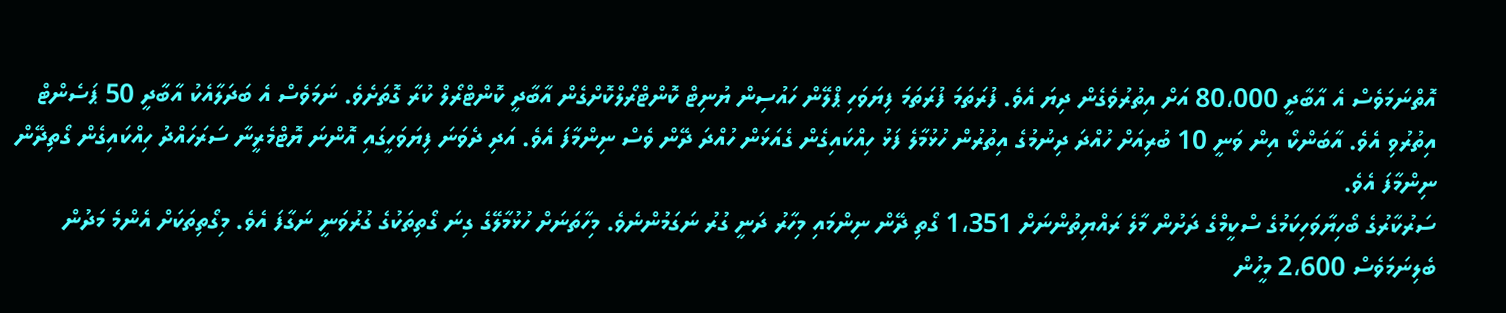އޮތްނަމަވެސް އެ އާބާދީ 80،000 އަށް އިތުރުވެގެން ދިޔަ އެވެ. ފުރަތަމަ ފުރަތަމަ ފިޔަވަހި ޕްލޭން ހައުސިން ޔުނިޓް ކޮންޓްރޯލްކޮށްގެން އާބާދީ ކޮންޓްރޯލް ކުރާ ގޮތަށެވެ. ނަމަވެސް އެ ބަދަލާއެކު އާބާދީ 50 ޕަސެންޓް އިތުރުވި އެވެ. އާބަންކޯ އިން ވަނީ 10 ބުރިއަށް ހުއްދަ ދިނުމުގެ އިތުރުން ހުޅުމާލެ ފަޅު ހިއްކައިގެން ގެއަޅަން ހުއްދަ ދޭން ވެސް ނިންމާފަ އެވެ. އަދި ދެވަނަ ފިޔަވަހީގައި އޮންނަ ޔޮޓްމެރީނާ ސަރަހައްދު ހިއްކައިގެން ގޯތިދޭން ނިންމާފަ އެވެ.
ސަރުކާރުގެ ބޯހިޔާވަހިކަމުގެ ސްކީމްގެ ދަށުން މާލެ ރައްޔިތުންނަށް 1،351 ގޯތި ދޭން ނިންމައި މިހާރު ދަނީ ގުރު ނަގަމުންނެވެ. މިހާތަނަށް ހުޅުމާލޭގެ ގިނަ ގޯތިތަކުގެ ގުރުވަނީ ނަގާފަ އެވެ. މިގޯތިތަކަށް އެންމެ މަދުން ބެލިނަމަވެސް 2،600 މީހުން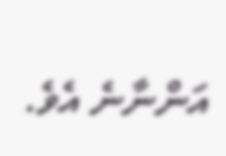އަންނާނެ އެވެ.